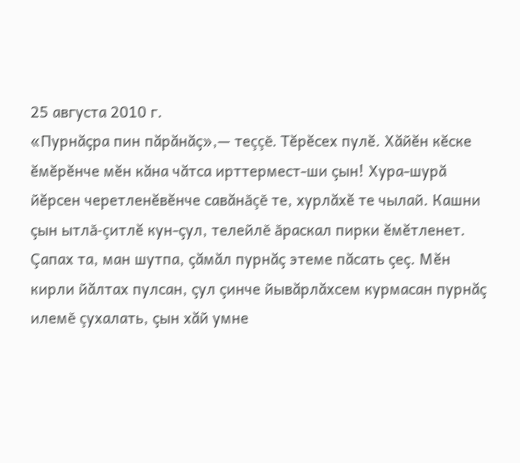25 августа 2010 г.
«Пурнăçра пин пăрăнăç»,— теççĕ. Тĕрĕсех пулĕ. Хăйĕн кĕске ĕмĕрĕнче мĕн кăна чăтса ирттермест-ши çын! Хура-шурă йĕрсен черетленĕвĕнче савăнăçĕ те, хурлăхĕ те чылай. Кашни çын ытлă-çитлĕ кун-çул, телейлĕ ăраскал пирки ĕмĕтленет. Çапах та, ман шутпа, çăмăл пурнăç этеме пăсать çеç. Мĕн кирли йăлтах пулсан, çул çинче йывăрлăхсем курмасан пурнăç илемĕ çухалать, çын хăй умне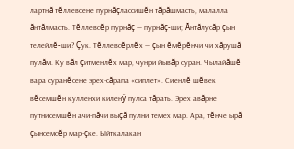лартнă тĕллевсене пурнăçлассишĕн тăрăшмасть, малалла ăнтăлмасть. Тĕллевсĕр пурнăç — пурнăç-ши; Ăнтăлусăр çын телейлĕ-ши? Çук. Тĕллевсĕрлĕх — çын ĕмĕрĕнчи чи хăрушă пулăм. Ку вăл çитменлĕх мар, чунри йывăр суран. Чылайăшĕ вара суранĕсене эрех-сăрапа «сиплет». Сиенлĕ шĕвек вĕсемшĕн кулленхи киленÿ пулса тăрать. Эрех авăрне путнисемшĕн ачи-пăчи выçă пулни темех мар. Ара, тĕнче ырă çынсемсĕр мар-çке. Ыйткалакан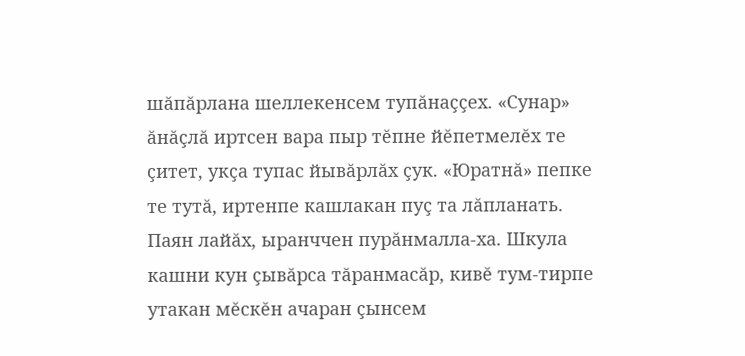шăпăрлана шеллекенсем тупăнаççех. «Сунар» ăнăçлă иртсен вара пыр тĕпне йĕпетмелĕх те çитет, укçа тупас йывăрлăх çук. «Юратнă» пепке те тутă, иртенпе кашлакан пуç та лăпланать. Паян лайăх, ыранччен пурăнмалла-ха. Шкула кашни кун çывăрса тăранмасăр, кивĕ тум-тирпе утакан мĕскĕн ачаран çынсем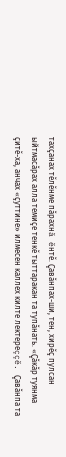тахçанах тĕлĕнме пăрахнă ĕнтĕ. Çавăнпах-ши, тен, хирĕç пулсан ыйтмасăрах алла темиçе тенкĕ тыттаракан та тупăнать. «Çăкăр туянма çитĕ-ха, анчах «çуттине» илмесен каллех килте лектереççĕ. Çавăнпа та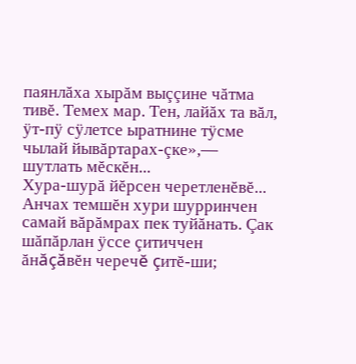паянлăха хырăм выççине чăтма тивĕ. Темех мар. Тен, лайăх та вăл, ÿт-пÿ сÿлетсе ыратнине тÿсме чылай йывăртарах-çке»,— шутлать мĕскĕн...
Хура-шурă йĕрсен черетленĕвĕ... Анчах темшĕн хури шурринчен самай вăрăмрах пек туйăнать. Çак шăпăрлан ÿссе çитиччен ăнăçăвĕн черечĕ çитĕ-ши;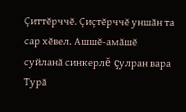Çиттĕрччĕ. Çиçтĕрччĕ уншăн та сар хĕвел. Ашшĕ-амăшĕ суйланă синкерлĕ çулран вара Турă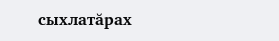сыхлатăрах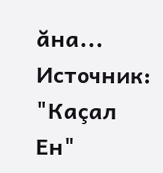ăна...
Источник: "Каçал Ен"